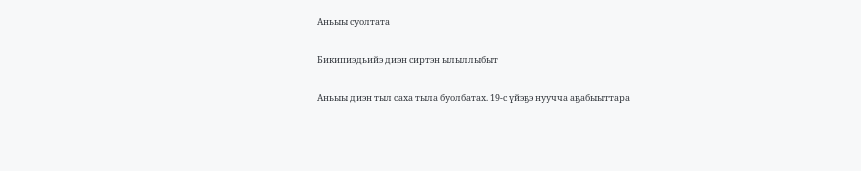Аньыы суолтата

Бикипиэдьийэ диэн сиртэн ылыллыбыт

Аньыы диэн тыл саха тыла буолбатах. 19-с үйэҕэ нуучча аҕабыыттара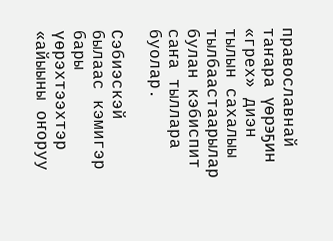православнай таҥара үөрэҕин «грех» диэн тылын сахалыы тылбаастаарылар булан кэбиспит саҥа тыллара буолар.

Сэбиэскэй былаас кэмигэр бары үөрэхтээхтэр «айыыны оҥоруу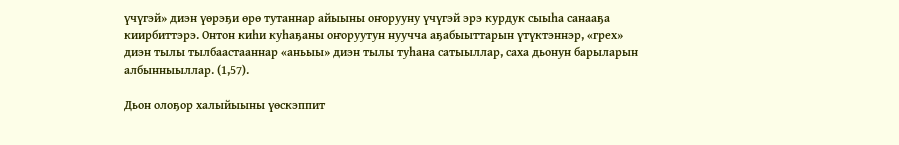үчүгэй» диэн үөрэҕи өрө тутаннар айыыны оҥорууну үчүгэй эрэ курдук сыыһа санааҕа киирбиттэрэ. Онтон киһи куһаҕаны оҥоруутун нуучча аҕабыыттарын үтүктэннэр, «грех» диэн тылы тылбаастааннар «аньыы» диэн тылы туһана сатыыллар, саха дьонун барыларын албынныыллар. (1,57).

Дьон олоҕор халыйыыны үөскэппит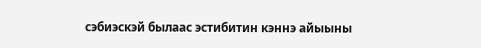сэбиэскэй былаас эстибитин кэннэ айыыны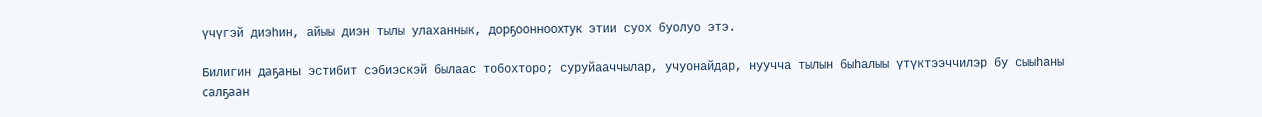үчүгэй диэһин, айыы диэн тылы улаханнык, дорҕоонноохтук этии суох буолуо этэ.

Билигин даҕаны эстибит сэбиэскэй былаас тобохторо; суруйааччылар, учуонайдар, нуучча тылын быһалыы үтүктээччилэр бу сыыһаны салҕаан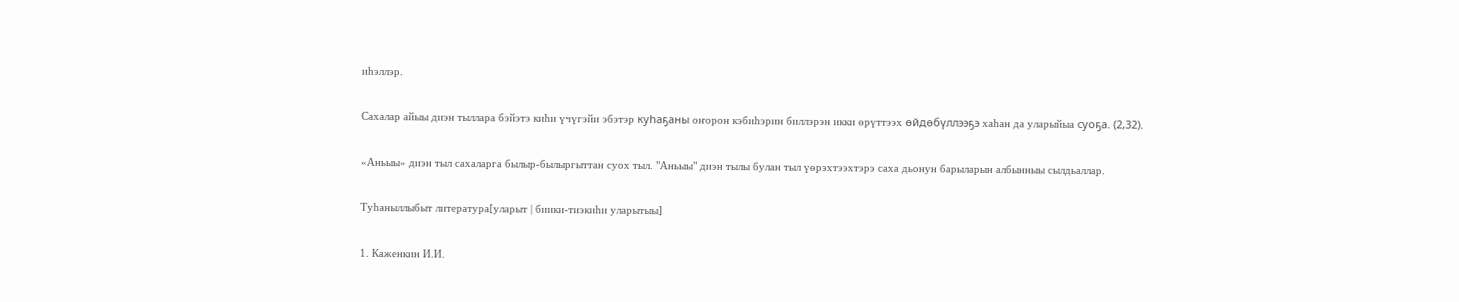иһэллэр.

Сахалар айыы диэн тыллара бэйэтэ киһи үчүгэйи эбэтэр куһаҕаны оҥорон кэбиһэрин биллэрэн икки өрүттээх өйдөбүллээҕэ хаһан да уларыйыа суоҕа. (2,32).

«Аньыы» диэн тыл сахаларга былыр-былыргыттан суох тыл. "Аньыы" диэн тылы булан тыл үөрэхтээхтэрэ саха дьонун барыларын албынныы сылдьаллар.

Туһаныллыбыт литература[уларыт | биики-тиэкиһи уларытыы]

1. Каженкин И.И.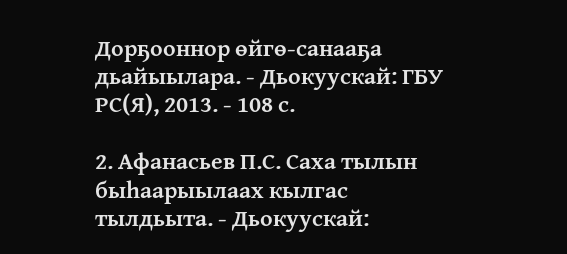Дорҕооннор өйгө-санааҕа дьайыылара. - Дьокуускай: ГБУ РС(Я), 2013. - 108 с.

2. Афанасьев П.С. Саха тылын быһаарыылаах кылгас тылдьыта. - Дьокуускай: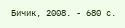Бичик, 2008. - 680 с.